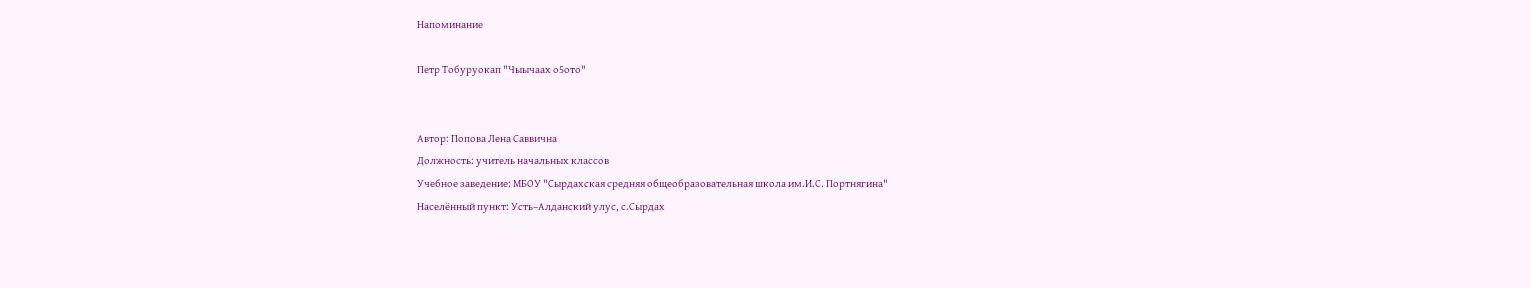Напоминание

Петр Тобуруокап "Чыычаах о5ото"


Автор: Попова Лена Саввична
Должность: учитель начальных классов
Учебное заведение: МБОУ "Сырдахская средняя общеобразовательная школа им.И.С. Портнягина"
Населённый пункт: Усть–Алданский улус, с.Сырдах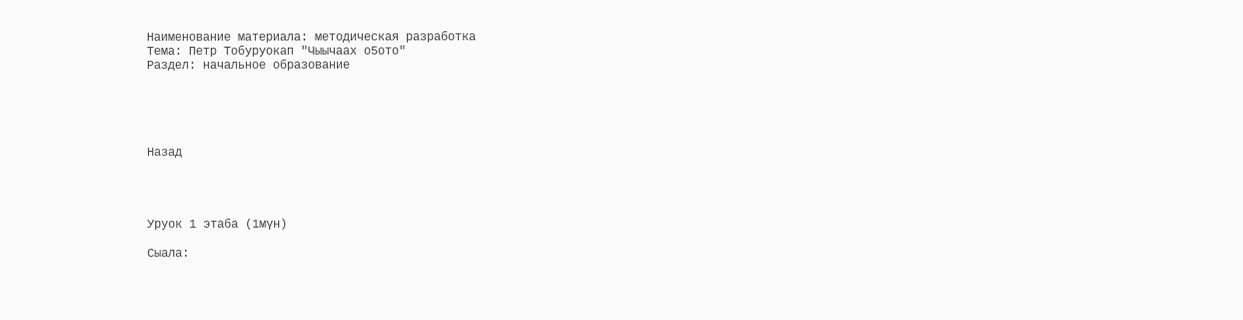Наименование материала: методическая разработка
Тема: Петр Тобуруокап "Чыычаах о5ото"
Раздел: начальное образование





Назад




Уруок 1 этаба (1мүн)

Сыала: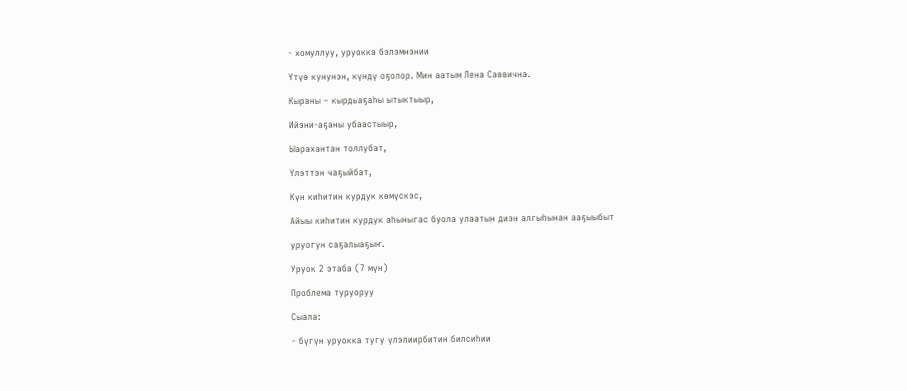- хомуллуу, уруокка бэлэмнэнии

Yтүө кунунэн, күндү оҕолор. Мин аатым Лена Саввична.

Кыраны – кырдьаҕаhы ытыктыыр,

Ийэни-аҕаны убаастыыр,

Ыарахантан толлубат,

Yлэттэн чаҕыйбат,

Күн киhитин курдук көмүскэс,

Айыы киhитин курдук аhыныгас буола улаатын диэн алгыһынан ааҕыыбыт

уруогун саҕалыаҕыҥ.

Уруок 2 этаба (7 мүн)

Проблема туруоруу

Сыала:

- бүгүн уруокка тугу үлэлиирбитин билсиһии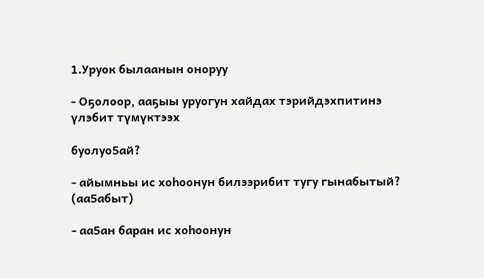1.Уруок былаанын оноруу

- Оҕолоор, ааҕыы уруогун хайдах тэрийдэхпитинэ үлэбит түмүктээх

буолуо5ай?

- айымньы ис хоhоонун билээрибит тугу гынабытый? (аа5абыт)

- аа5ан баран ис хоhоонун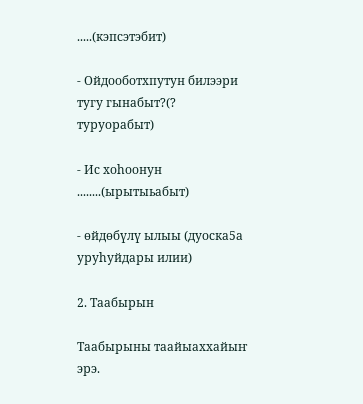.....(кэпсэтэбит)

- Ойдооботхпутун билээри тугу гынабыт?(? туруорабыт)

- Ис хоhоонун ........(ырытыьабыт)

- өйдөбүлү ылыы (дуоска5а уруhуйдары илии)

2. Таабырын

Таабырыны таайыаххайыҥ эрэ.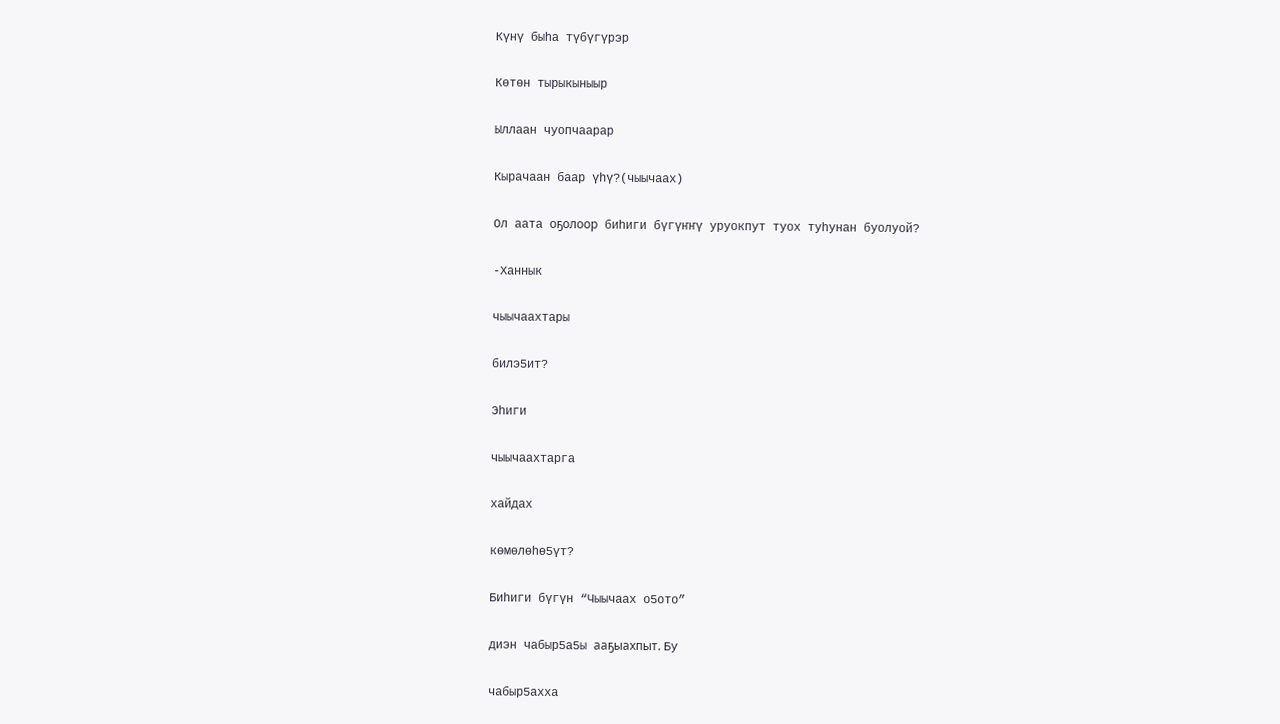Күнү быhа түбүгүрэр

Көтөн тырыкыныыр

Ыллаан чуопчаарар

Кырачаан баар үhү?(чыычаах)

Ол аата оҕолоор биһиги бүгүҥҥү уруокпут туох туһунан буолуой?

-Ханнык

чыычаахтары

билэ5ит?

Эhиги

чыычаахтарга

хайдах

көмөлөhө5үт?

Биһиги бүгүн “Чыычаах о5ото”

диэн чабыр5а5ы ааҕыахпыт. Бу

чабыр5ахха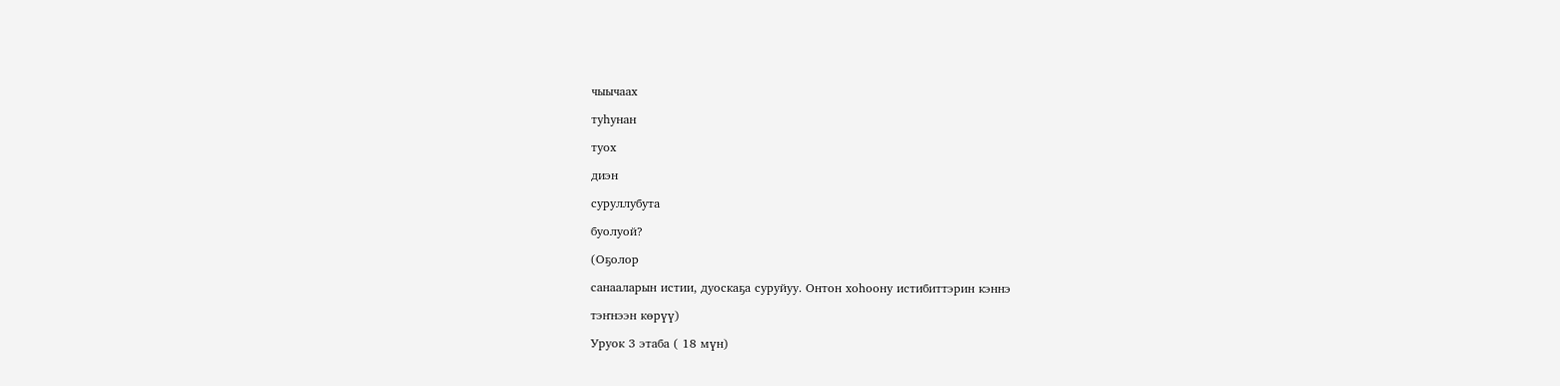чыычаах

туһунан

туох

диэн

суруллубута

буолуой?

(Оҕолор

санааларын истии, дуоскаҕа суруйуу. Онтон хоһоону истибиттэрин кэннэ

тэҥнээн көрүү)

Уруок 3 этаба ( 18 мүн)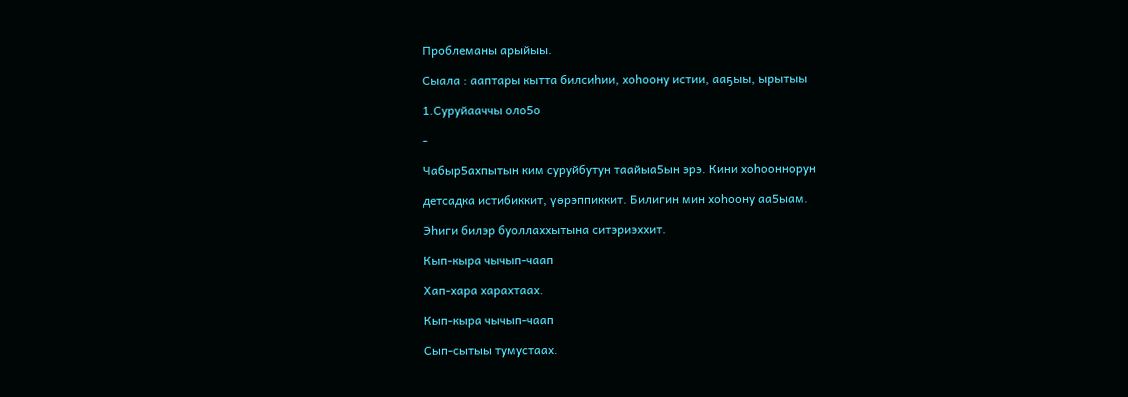Проблеманы арыйыы.

Сыала : ааптары кытта билсиһии, хоһоону истии, ааҕыы, ырытыы

1.Суруйааччы оло5о

-

Чабыр5ахпытын ким суруйбутун таайыа5ын эрэ. Кини хоhооннорун

детсадка истибиккит, үөрэппиккит. Билигин мин хоhоону аа5ыам.

Эhиги билэр буоллаххытына ситэриэххит.

Кып-кыра чычып-чаап

Хап-хара харахтаах.

Кып-кыра чычып-чаап

Сып-сытыы тумустаах.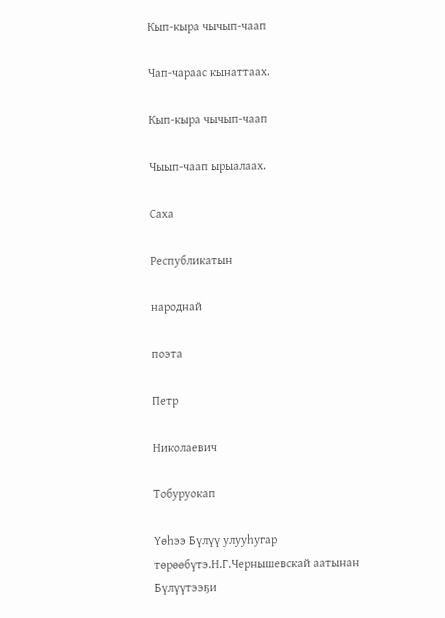Кып-кыра чычып-чаап

Чап-чараас кынаттаах.

Кып-кыра чычып-чаап

Чыып-чаап ырыалаах.

Саха

Республикатын

народнай

поэта

Петр

Николаевич

Тобуруокап

Үөһээ Бүлүү улууһугар төрөөбүтэ.Н.Г.Чернышевскай аатынан Бүлүүтээҕи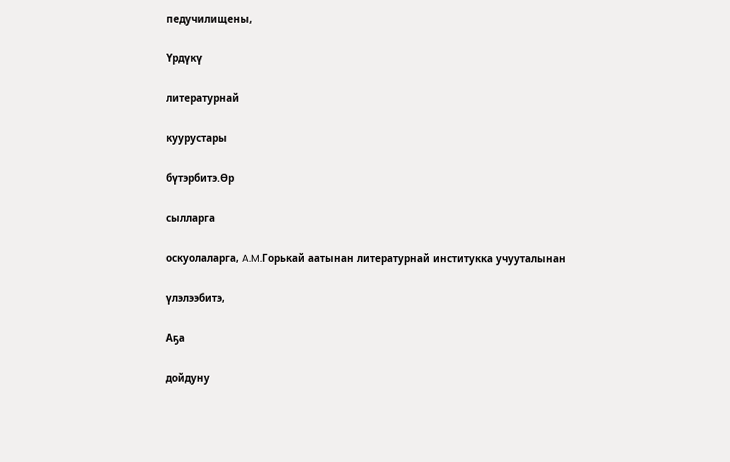педучилищены,

Үрдүкү

литературнай

куурустары

бүтэрбитэ.Өр

сылларга

оскуолаларга, A.M.Горькай аатынан литературнай институкка учууталынан

үлэлээбитэ,

Аҕа

дойдуну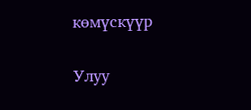көмүскүүр

Улуу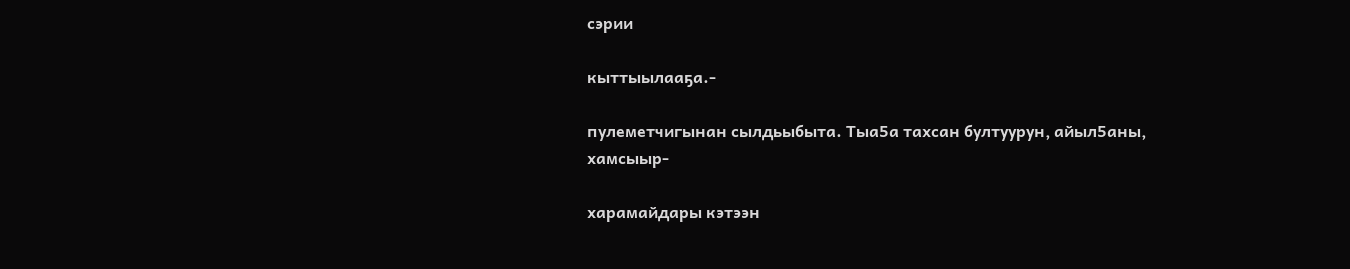сэрии

кыттыылааҕа.-

пулеметчигынан сылдьыбыта. Тыа5а тахсан бултуурун, айыл5аны, хамсыыр-

харамайдары кэтээн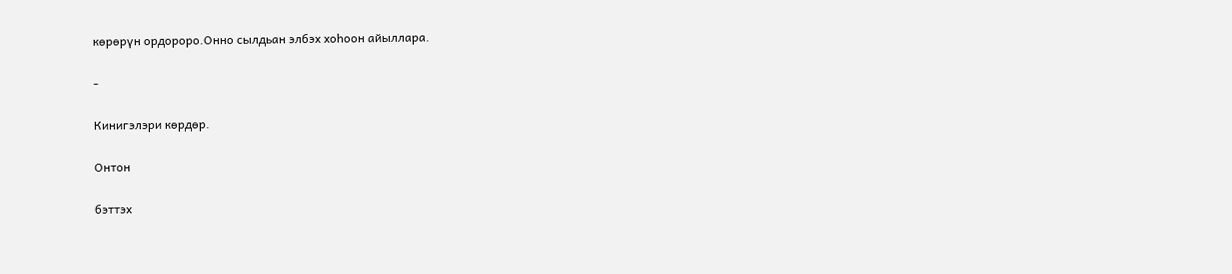көрөрүн ордороро.Онно сылдьан элбэх хоhоон айыллара.

-

Кинигэлэри көрдөр.

Онтон

бэттэх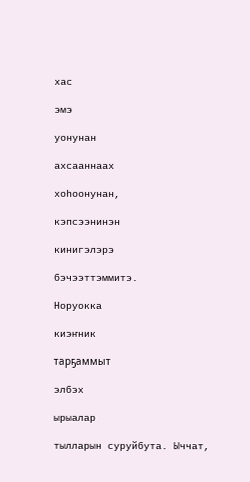хас

эмэ

уонунан

ахсааннаах

хоһоонунан,

кэпсээнинэн

кинигэлэрэ

бэчээттэммитэ.

Норуокка

киэҥник

тарҕаммыт

элбэх

ырыалар

тылларын суруйбута. Ыччат,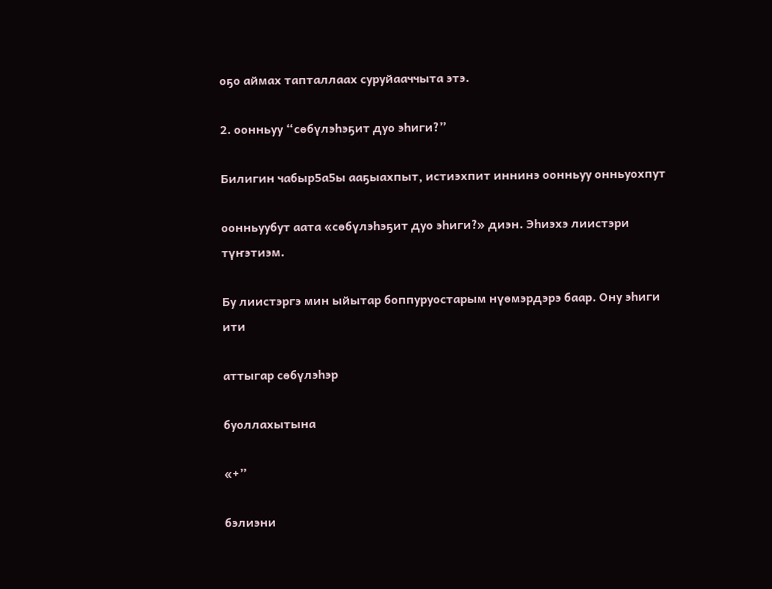oҕo аймах тапталлаах суруйааччыта этэ.

2. оонньуу “сөбүлэһэҕит дуо эһиги?”

Билигин чабыр5а5ы ааҕыахпыт, истиэхпит иннинэ оонньуу онньуохпут

оонньуубут аата «сөбүлэһэҕит дуо эһиги?» диэн. Эһиэхэ лиистэри түҥэтиэм.

Бу лиистэргэ мин ыйытар боппуруостарым нүөмэрдэрэ баар. Ону эһиги ити

аттыгар сөбүлэһэр

буоллахытына

«+”

бэлиэни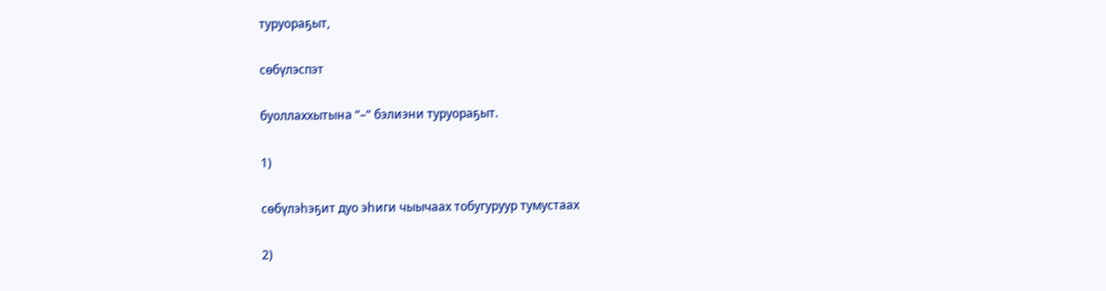туруораҕыт,

сөбүлэспэт

буоллаххытына “–“ бэлиэни туруораҕыт.

1)

сөбүлэһэҕит дуо эһиги чыычаах тобугуруур тумустаах

2)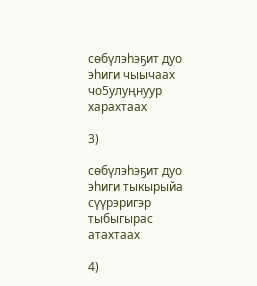сөбүлэһэҕит дуо эһиги чыычаах чо5улуңнуур харахтаах

3)

сөбүлэһэҕит дуо эһиги тыкырыйа сүүрэригэр тыбыгырас атахтаах

4)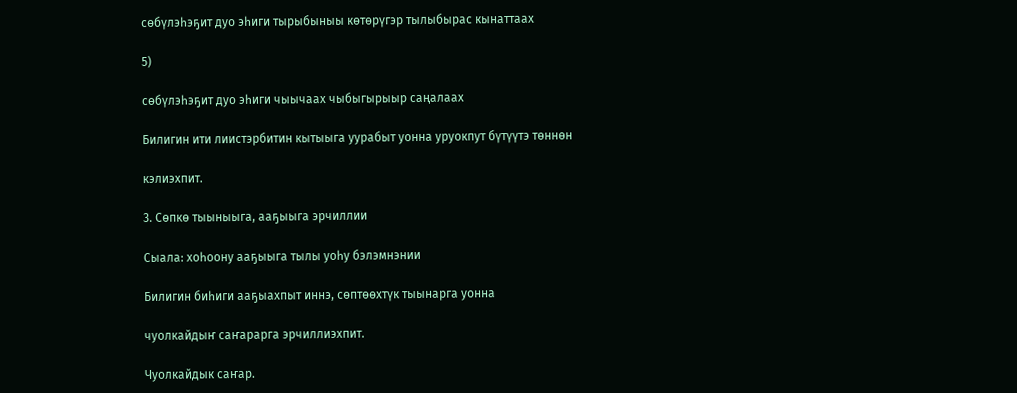сөбүлэһэҕит дуо эһиги тырыбыныы көтөрүгэр тылыбырас кынаттаах

5)

сөбүлэһэҕит дуо эһиги чыычаах чыбыгырыыр саңалаах

Билигин ити лиистэрбитин кытыыга уурабыт уонна уруокпут бүтүүтэ төннөн

кэлиэхпит.

3. Сөпкө тыыныыга, ааҕыыга эрчиллии

Сыала: хоһоону ааҕыыга тылы уоһу бэлэмнэнии

Билигин биһиги ааҕыахпыт иннэ, сөптөөхтүк тыынарга уонна

чуолкайдыҥ саҥарарга эрчиллиэхпит.

Чуолкайдык саҥар.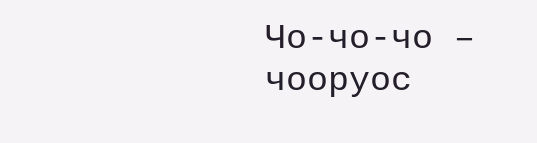Чо-чо-чо – чооруос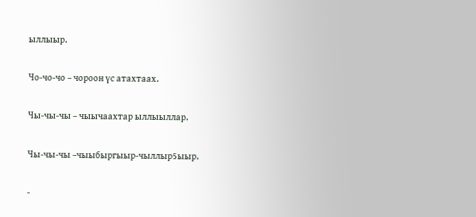ыллыыр.

Чо-чо-чо – чороон үс атахтаах.

Чы-чы-чы – чыычаахтар ыллыыллар.

Чы-чы-чы –чыыбыргыыр-чыллыр5ыыр.

-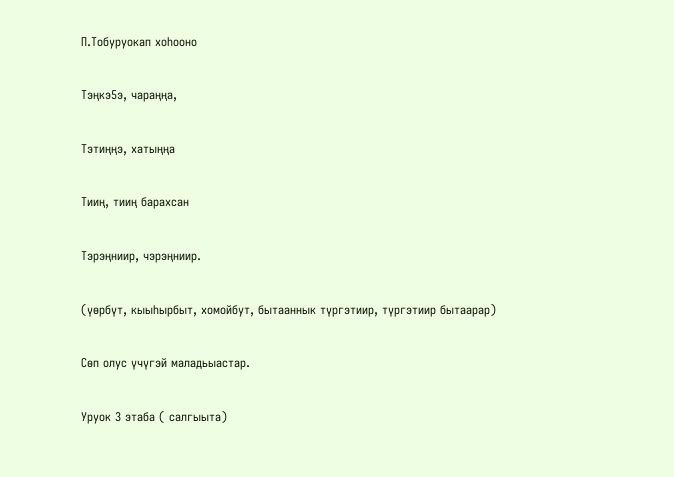П.Тобуруокап хоhооно

Тэңкэ5э, чараңңа,

Тэтиңңэ, хатыңңа

Тииң, тииң барахсан

Тэрэңниир, чэрэңниир.

(үөрбүт, кыыһырбыт, хомойбут, бытааннык түргэтиир, түргэтиир бытаарар)

Сөп олус үчүгэй маладьыастар.

Уруок 3 этаба ( салгыыта)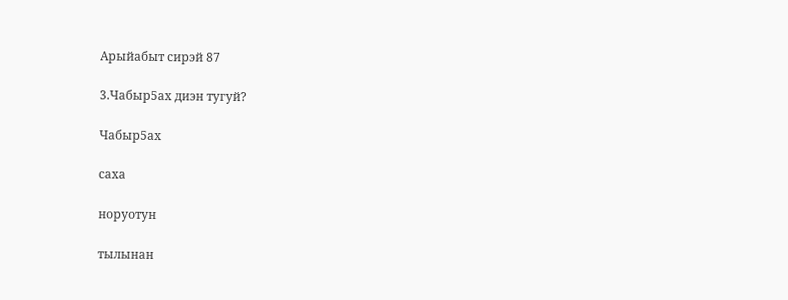Арыйабыт сирэй 87

3.Чабыр5ах диэн тугуй?

Чабыр5ах

саха

норуотун

тылынан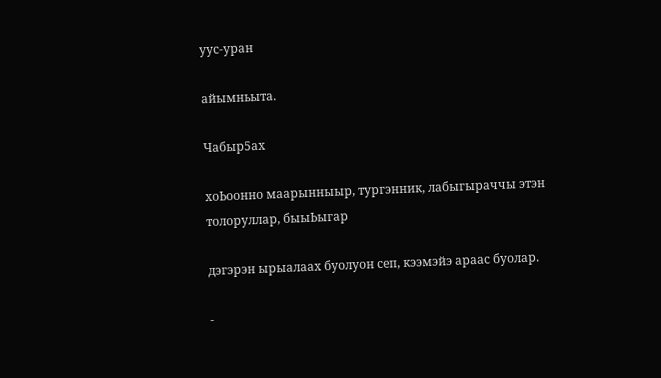уус-уран

айымньыта.

Чабыр5ах

хоЬоонно маарынныыр, тургэнник, лабыгыраччы этэн толоруллар, быыЬыгар

дэгэрэн ырыалаах буолуон сеп, кээмэйэ араас буолар.

-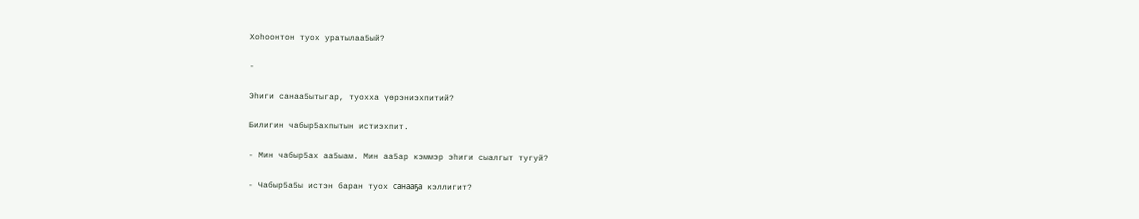Хоhоонтон туох уратылаа5ый?

-

Эhиги санаа5ытыгар, туохха үөрэниэхпитий?

Билигин чабыр5ахпытын истиэхпит.

- Мин чабыр5ах аа5ыам. Мин аа5ар кэммэр эhиги сыалгыт тугуй?

- Чабыр5а5ы истэн баран туох санааҕа кэллигит?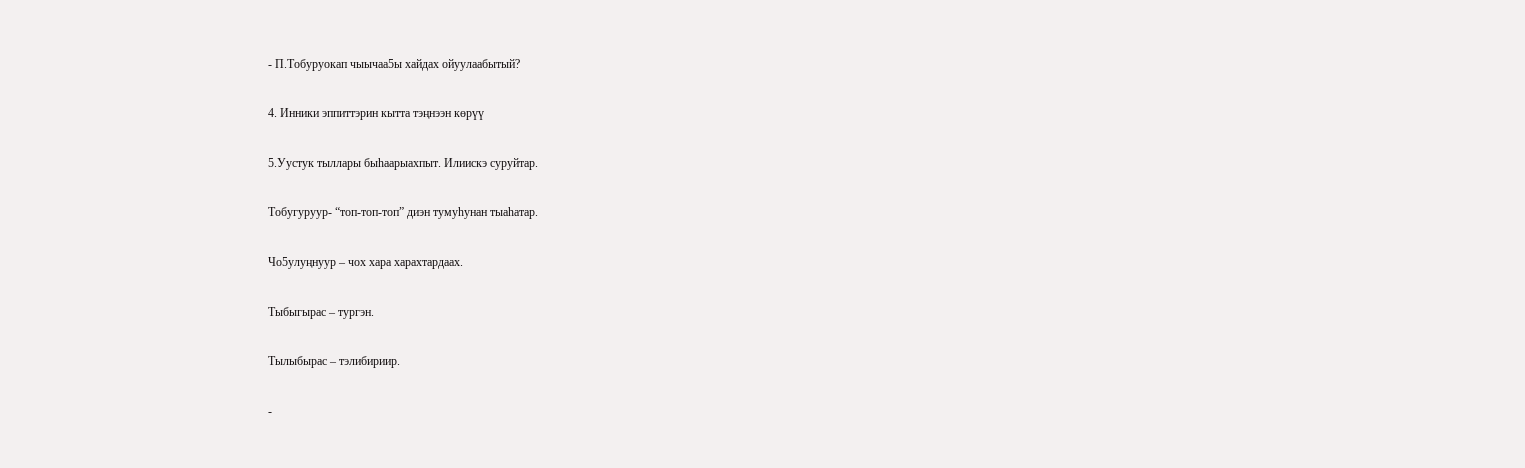- П.Тобуруокап чыычаа5ы хайдах ойуулаабытый?

4. Инники эппиттэрин кытта тэңнээн көрүү

5.Уустук тыллары быһаарыахпыт. Илиискэ суруйтар.

Тобугуруур- “топ-топ-топ” диэн тумуhунан тыаhатар.

Чо5улуңнуур – чох хара харахтардаах.

Тыбыгырас – тургэн.

Тылыбырас – тэлибириир.

-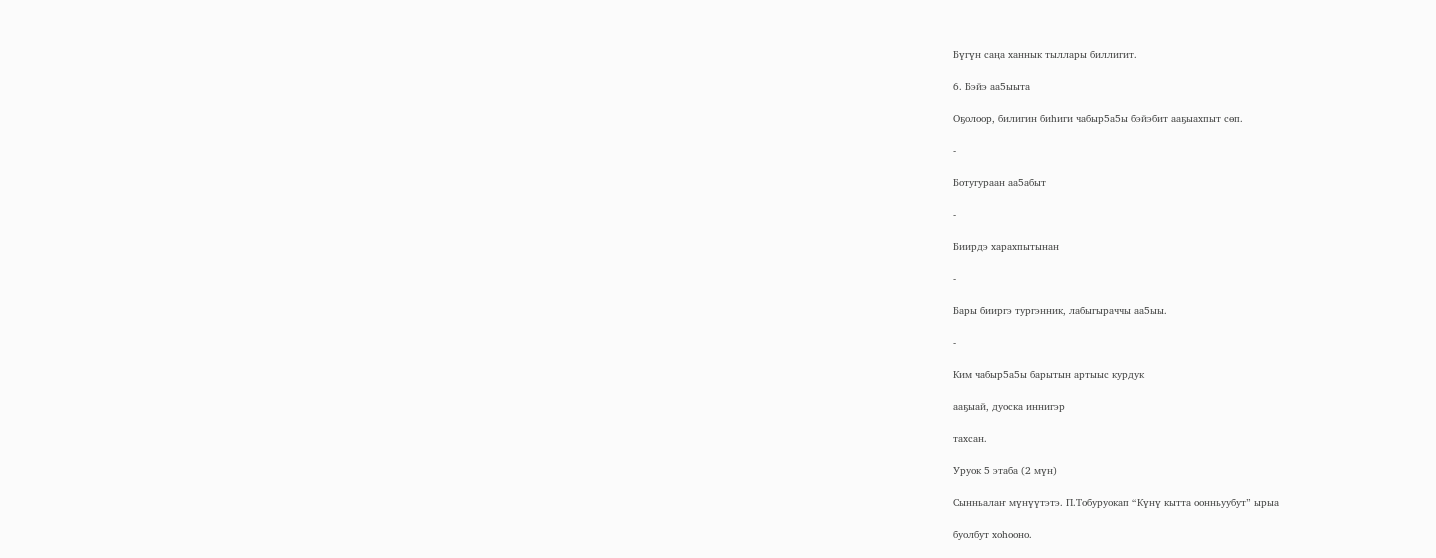Бүгүн саңа ханнык тыллары биллигит.

6. Бэйэ аа5ыыта

Оҕолоор, билигин биһиги чабыр5а5ы бэйэбит ааҕыахпыт сөп.

-

Ботугураан аа5абыт

-

Биирдэ харахпытынан

-

Бары бииргэ тургэнник, лабыгыраччы аа5ыы.

-

Ким чабыр5а5ы барытын артыыс курдук

ааҕыай, дуоска иннигэр

тахсан.

Уруок 5 этаба (2 мүн)

Сынньалаҥ мүнүүтэтэ. П.Тобуруокап “Күнү кытта оонньуубут” ырыа

буолбут хоhооно.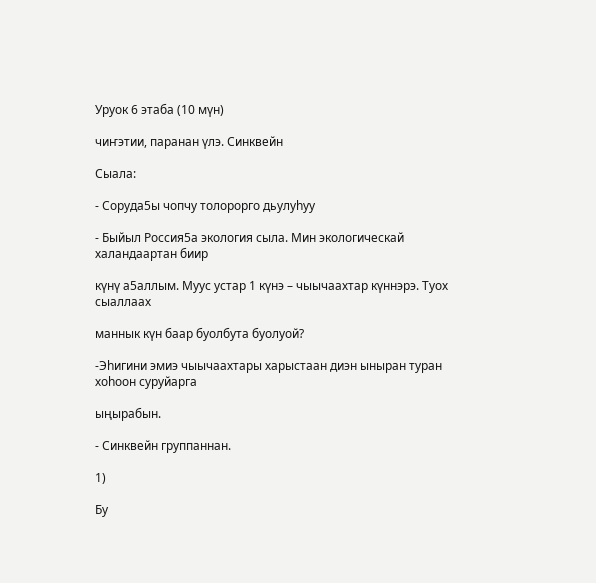Уруок 6 этаба (10 мүн)

чиҥэтии, паранан үлэ. Синквейн

Сыала:

- Соруда5ы чопчу толорорго дьулуһуу

- Быйыл Россия5а экология сыла. Мин экологическай халандаартан биир

күнү а5аллым. Муус устар 1 күнэ – чыычаахтар күннэрэ. Туох сыаллаах

маннык күн баар буолбута буолуой?

-Эhигини эмиэ чыычаахтары харыстаан диэн ыныран туран хоhоон суруйарга

ыңырабын.

- Синквейн группаннан.

1)

Бу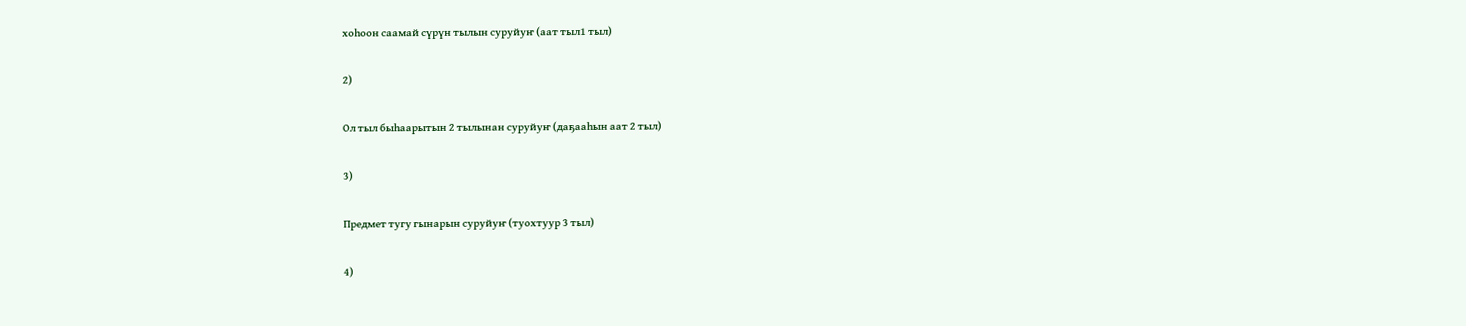хоһоон саамай сүрүн тылын суруйуҥ (аат тыл1 тыл)

2)

Ол тыл быһаарытын 2 тылынан суруйуҥ (даҕааһын аат 2 тыл)

3)

Предмет тугу гынарын суруйуҥ (туохтуур 3 тыл)

4)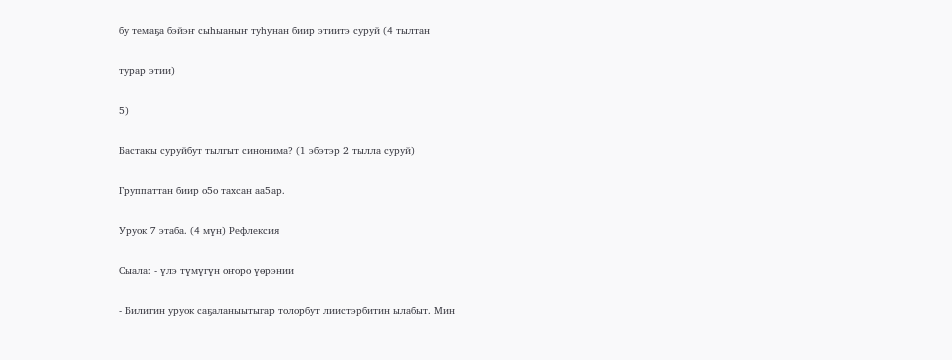бу темаҕа бэйэҥ сыһыаныҥ туһунан биир этиитэ суруй (4 тылтан

турар этии)

5)

Бастакы суруйбут тылгыт синонима? (1 эбэтэр 2 тылла суруй)

Группаттан биир о5о тахсан аа5ар.

Уруок 7 этаба. (4 мүн) Рефлексия

Сыала: - үлэ түмүгүн оҥоро үөрэнии

- Билигин уруок саҕаланыытыгар толорбут лиистэрбитин ылабыт. Мин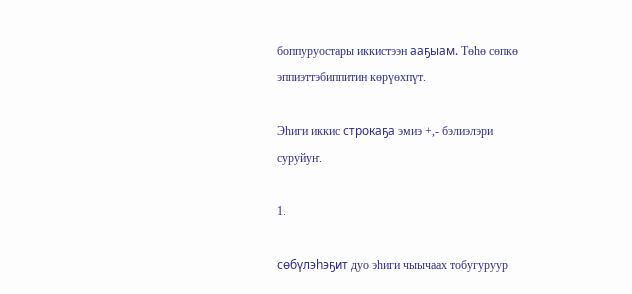боппуруостары иккистээн ааҕыам. Төһө сөпкө эппиэттэбиппитин көрүөхпүт.

Эһиги иккис строкаҕа эмиэ +,- бэлиэлэри суруйуҥ.

1.

сөбүлэһэҕит дуо эһиги чыычаах тобугуруур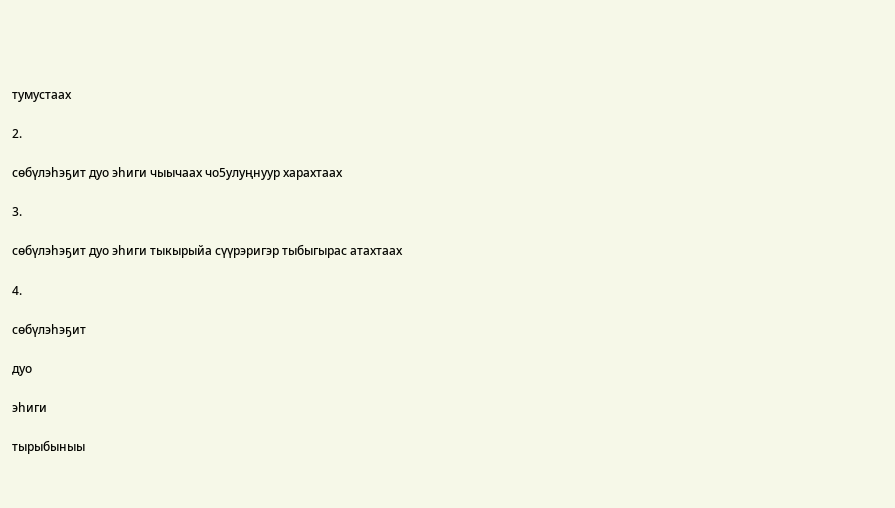тумустаах

2.

сөбүлэһэҕит дуо эһиги чыычаах чо5улуңнуур харахтаах

3.

сөбүлэһэҕит дуо эһиги тыкырыйа сүүрэригэр тыбыгырас атахтаах

4.

сөбүлэһэҕит

дуо

эһиги

тырыбыныы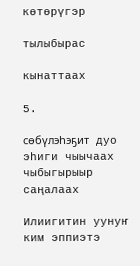көтөрүгэр

тылыбырас

кынаттаах

5.

сөбүлэһэҕит дуо эһиги чыычаах чыбыгырыыр саңалаах

Илиигитин уунуҥ ким эппиэтэ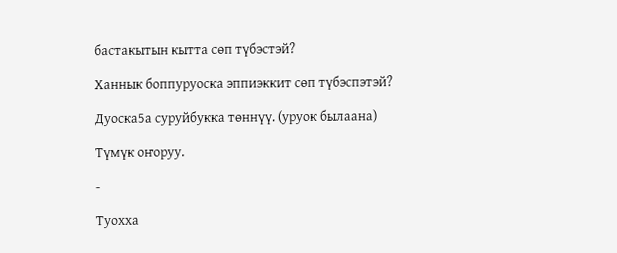бастакытын кытта сөп түбэстэй?

Ханнык боппуруоска эппиэккит сөп түбэспэтэй?

Дуоска5а суруйбукка төннүү. (уруок былаана)

Түмүк оҥоруу.

-

Туохха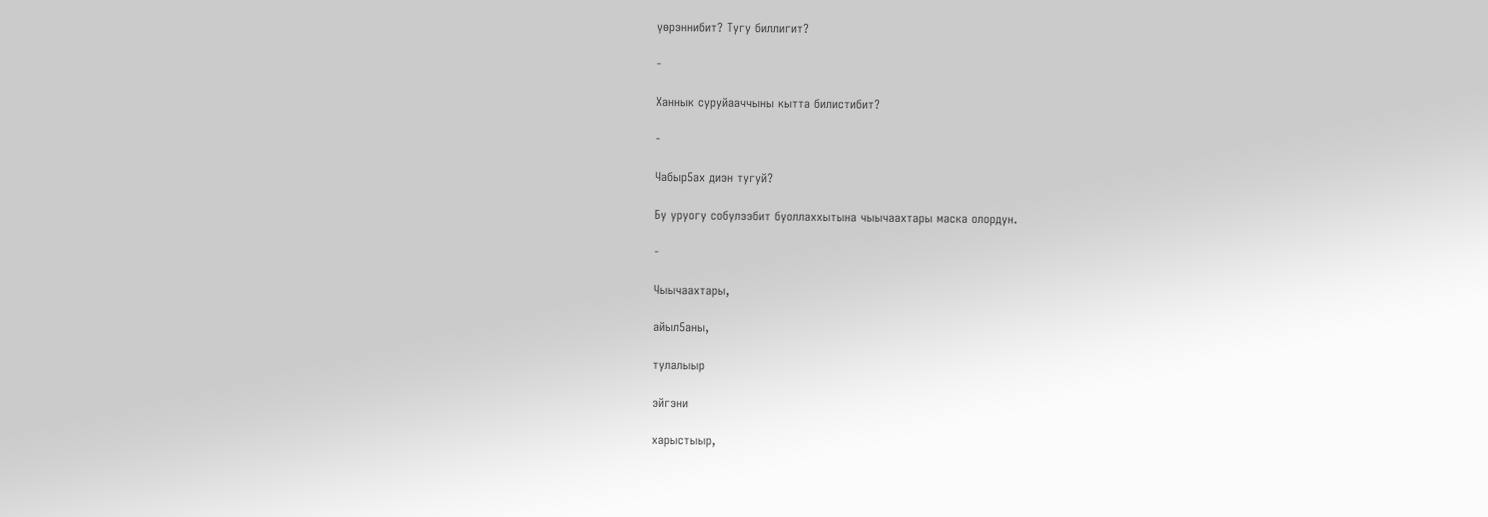үөрэннибит? Тугу биллигит?

-

Ханнык суруйааччыны кытта билистибит?

-

Чабыр5ах диэн тугуй?

Бу уруогу собулээбит буоллаххытына чыычаахтары маска олордун.

-

Чыычаахтары,

айыл5аны,

тулалыыр

эйгэни

харыстыыр,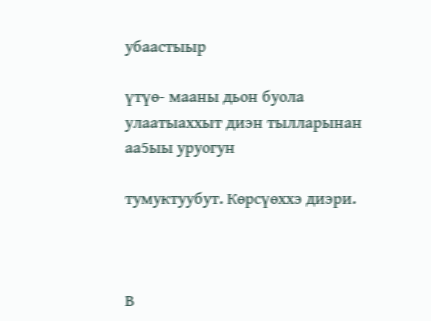убаастыыр

үтүө- мааны дьон буола улаатыаххыт диэн тылларынан аа5ыы уруогун

тумуктуубут. Көрсүөххэ диэри.



В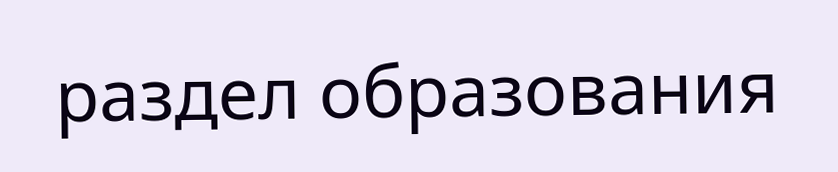раздел образования